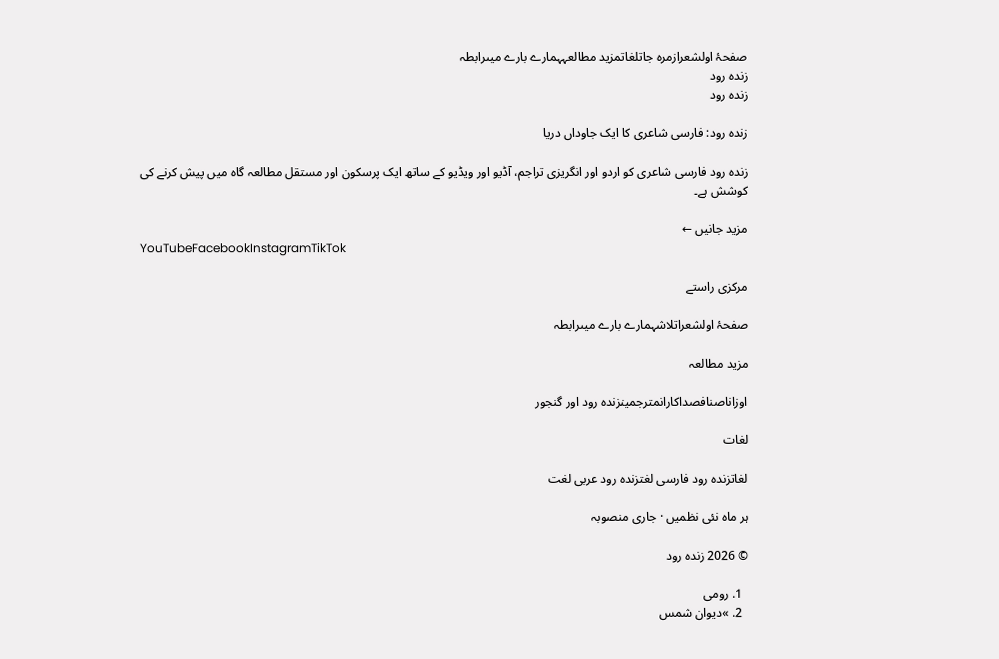صفحۂ اولشعرازمرہ جاتلغاتمزید مطالعہہمارے بارے میںرابطہ
زندہ رود
زندہ رود

زندہ رود: فارسی شاعری کا ایک جاوداں دریا

زندہ رود فارسی شاعری کو اردو اور انگریزی تراجم، آڈیو اور ویڈیو کے ساتھ ایک پرسکون اور مستقل مطالعہ گاہ میں پیش کرنے کی کوشش ہے۔

مزید جانیں ←
YouTubeFacebookInstagramTikTok

مرکزی راستے

صفحۂ اولشعراتلاشہمارے بارے میںرابطہ

مزید مطالعہ

اوزاناصنافصداکارانمترجمینزندہ رود اور گنجور

لغات

لغاتزندہ رود فارسی لغتزندہ رود عربی لغت

ہر ماہ نئی نظمیں · جاری منصوبہ

© 2026 زندہ رود

  1. رومی
  2. »دیوان شمس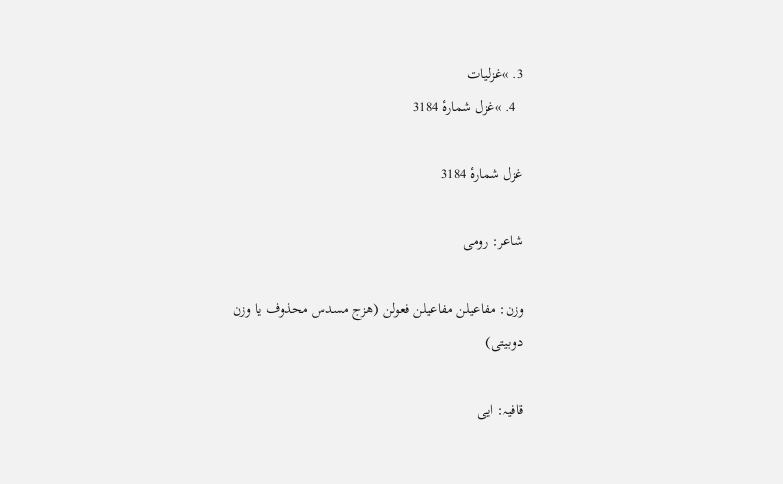3. »غزلیات
  4. »غزل شمارهٔ 3184

غزل شمارهٔ 3184

شاعر: رومی

وزن: مفاعیلن مفاعیلن فعولن (هزج مسدس محذوف یا وزن دوبیتی)

قافیہ: ایی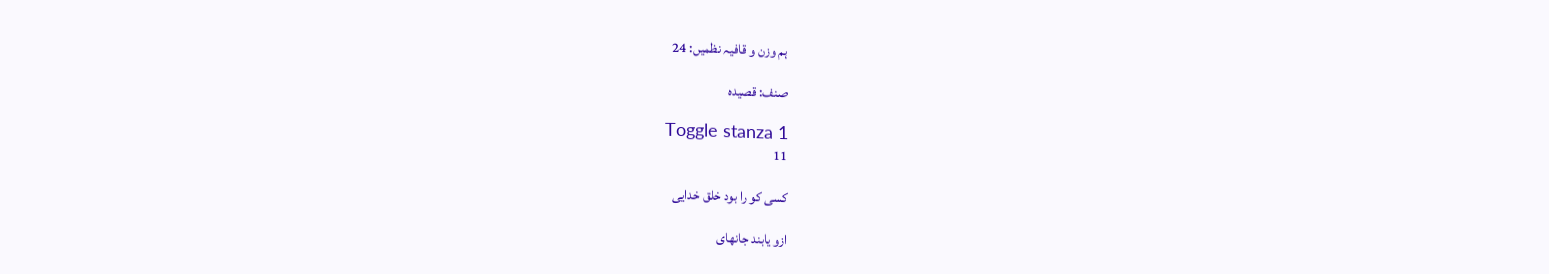ہم وزن و قافیہ نظمیں: 24

صنف: قصیده

Toggle stanza 1
11

کسی کو را بود خلق خدایی

ازو یابند جانهای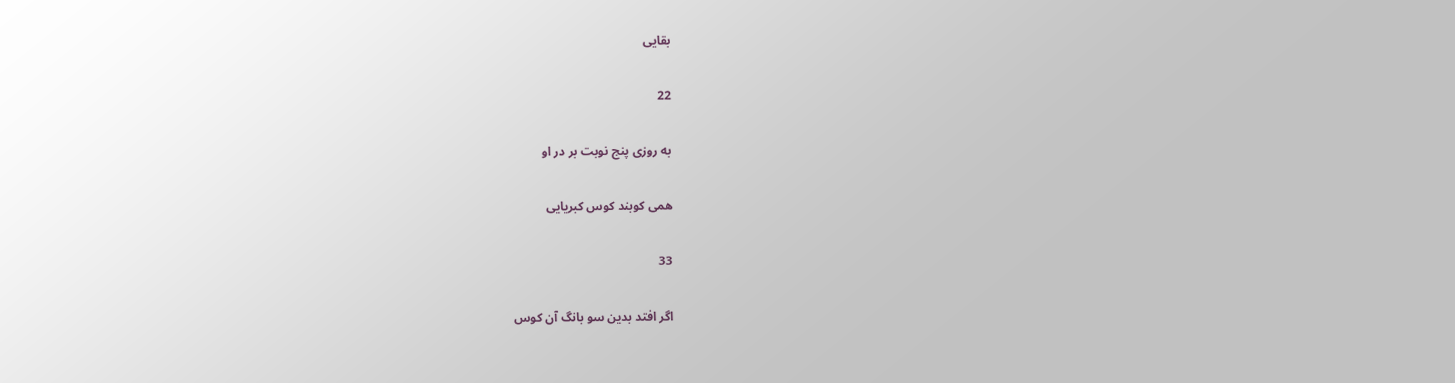بقایی

22

به روزی پنج نوبت بر در او

همی کوبند کوس کبریایی

33

اگر افتد بدین سو بانگ آن کوس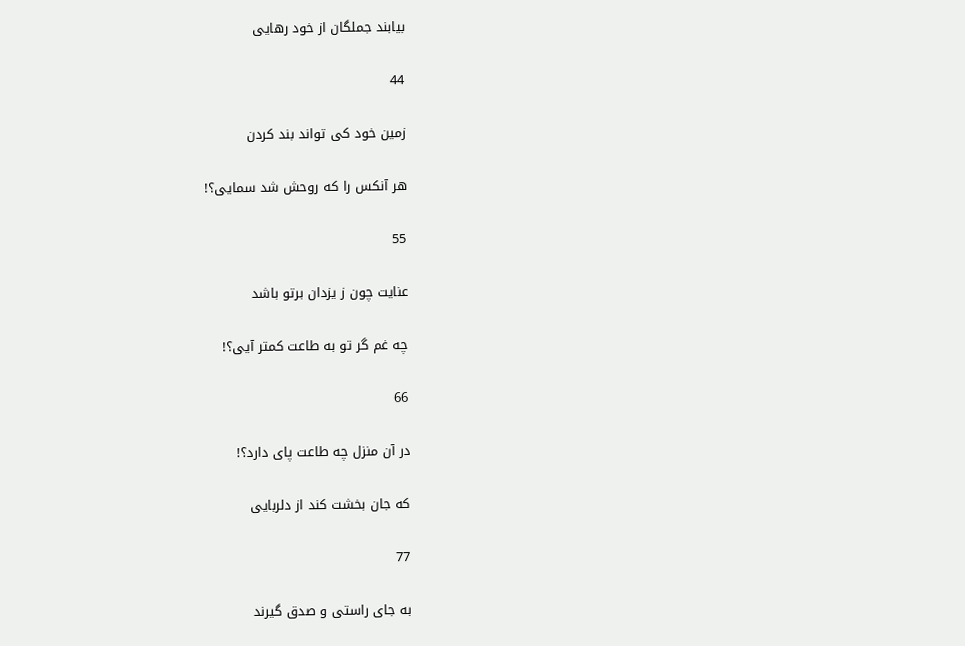بیابند جملگان از خود رهایی

44

زمین خود کی تواند بند کردن

هر آنکس را که روحش شد سمایی؟!

55

عنایت چون ز یزدان برتو باشد

چه غم گر تو به طاعت کمتر آیی؟!

66

در آن منزل چه طاعت پای دارد؟!

که جان بخشت کند از دلربایی

77

به جای راستی و صدق گیرند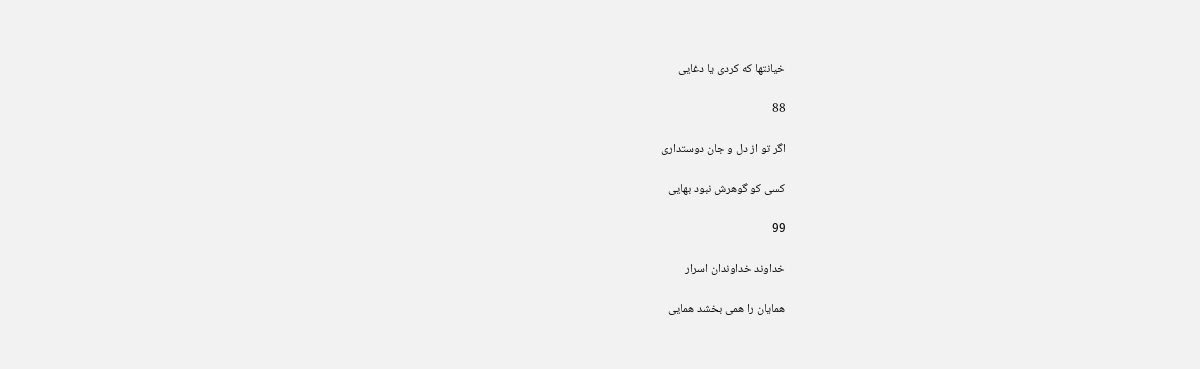خیانتها که کردی یا دغایی

88

اگر تو از دل و جان دوستداری

کسی کو گوهرش نبود بهایی

99

خداوند خداوندان اسرار

همایان را همی بخشد همایی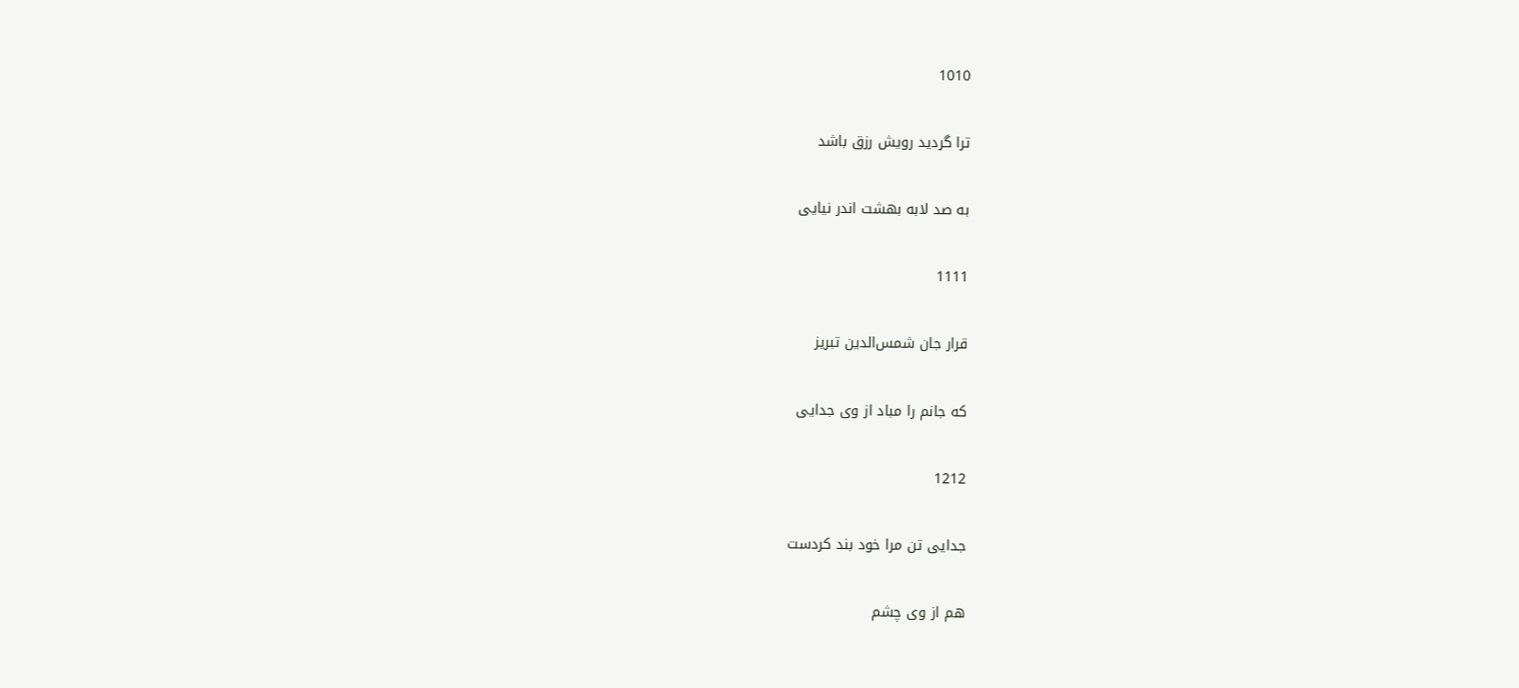1010

ترا گردید رویش رزق باشد

به صد لابه بهشت اندر نیایی

1111

قرار جان شمس‌الدین تبریز

که جانم را مباد از وی جدایی

1212

جدایی تن مرا خود بند کردست

هم از وی چشم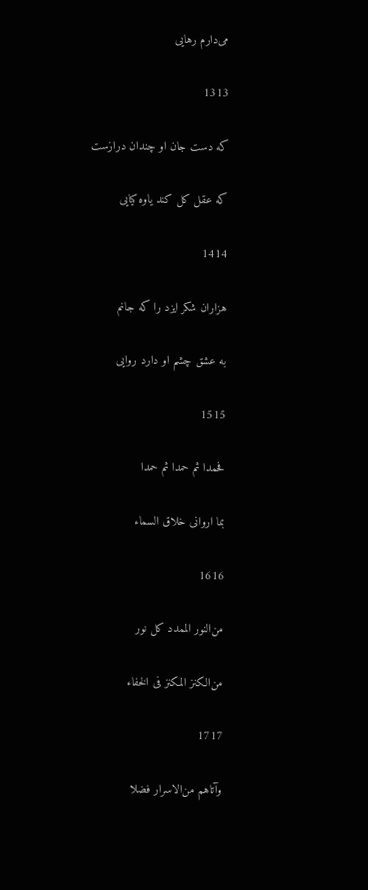می‌دارم رهایی

1313

که دست جان او چندان درازست

که عقل کل کند یاوه کیایی

1414

هزاران شکر ایزد را که جانم

به عشق چشم او دارد روایی

1515

فحمدا ثم حمدا ثم حمدا

بما اروانی خلاق السماء

1616

من‌النور الممدد کل نور

من‌الکنز المکنز فی الخفاء

1717

وآتاهم من‌الاسرار فضلا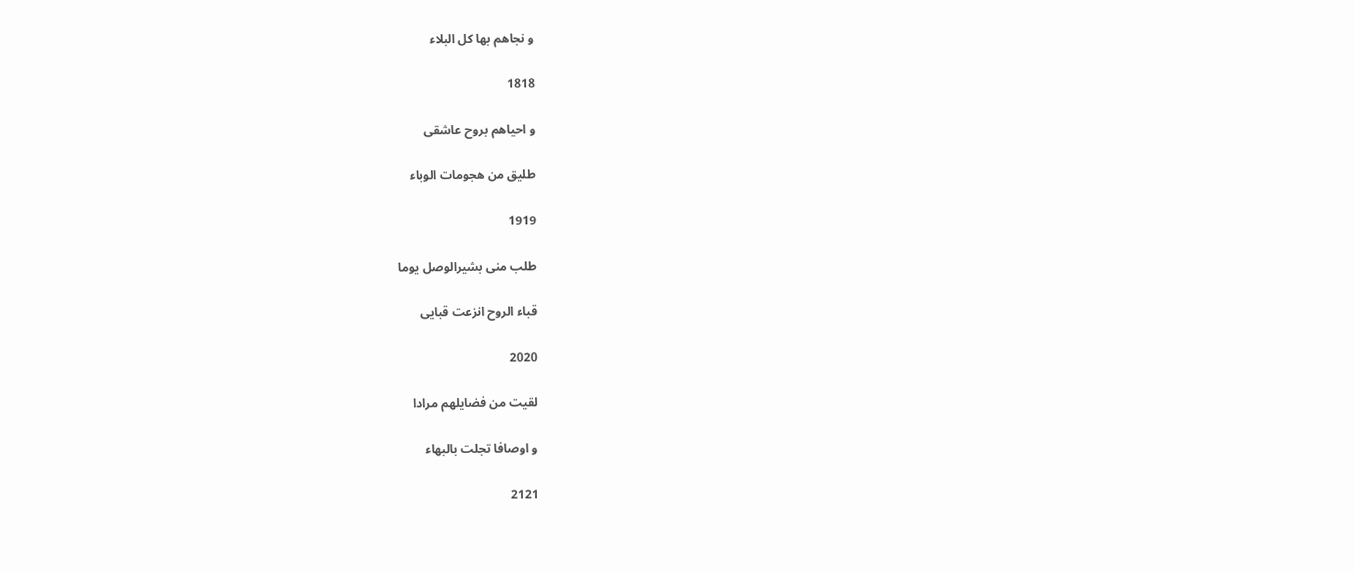و نجاهم بها کل البلاء

1818

و احیاهم بروح عاشقی

طلیق من هجومات الوباء

1919

طلب منی بشیرالوصل یوما

قباء الروح انزعت قبایی

2020

لقیت من فضایلهم مرادا

و اوصافا تجلت بالبهاء

2121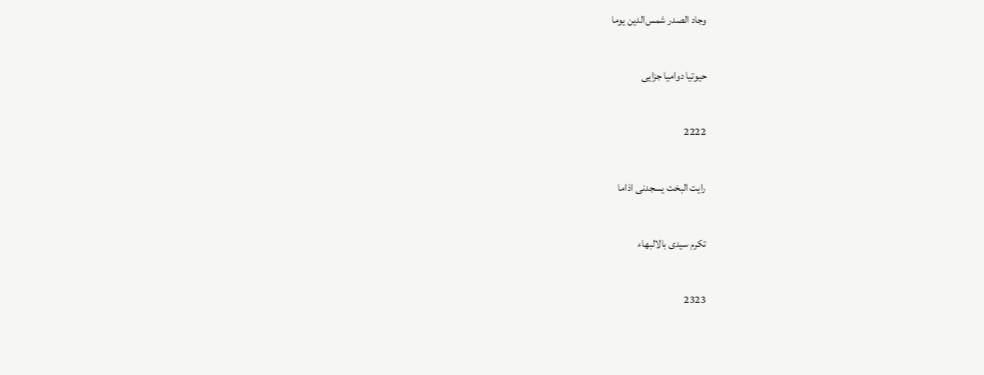وجاد الصدر شمس‌الدین یوما

حیوتیا دوامیا جزایی

2222

رایت البخت یسجدنی اذاما

تکرم سیدی بالالبهاء

2323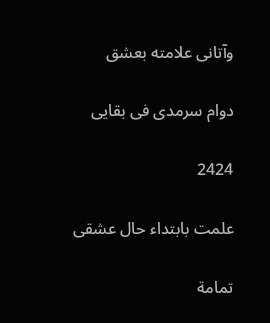وآتانی علامته بعشق

دوام سرمدی فی بقایی

2424

علمت بابتداء حال عشقی

تمامة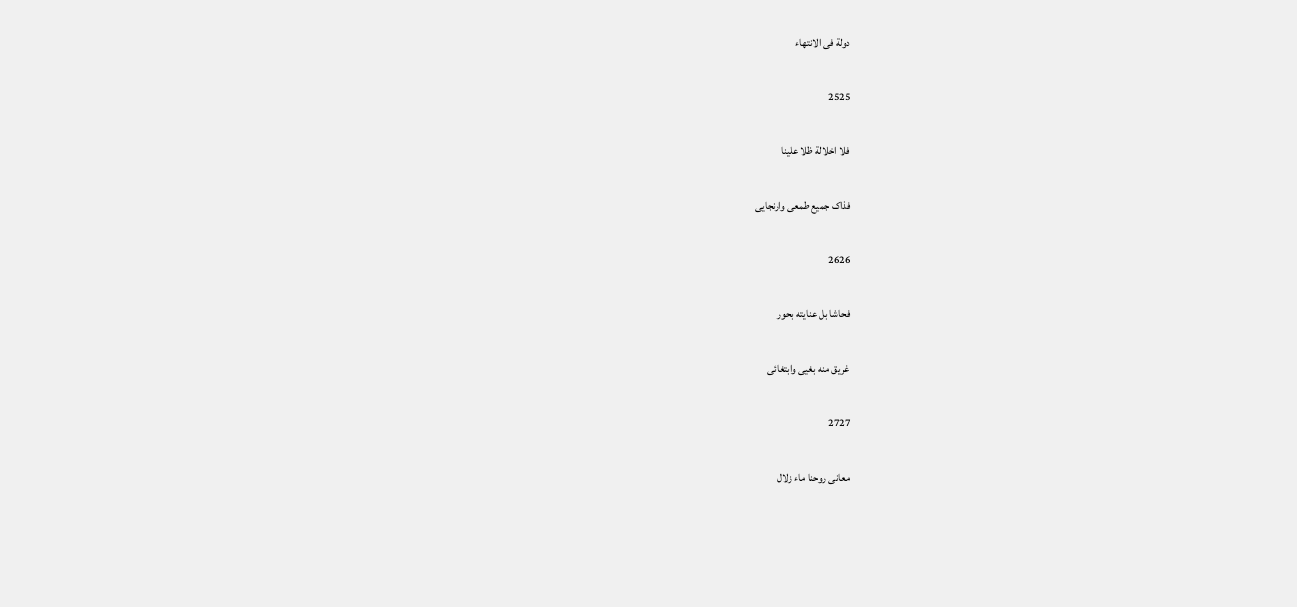دولة فی الانتهاء

2525

فلا اخلالة ظلا علینا

فذاک جمیع طمعی وارنجایی

2626

فحاشا بل عنایته بحور

غریق منه بغیی وابتغائی

2727

معانی روحنا ماء زلال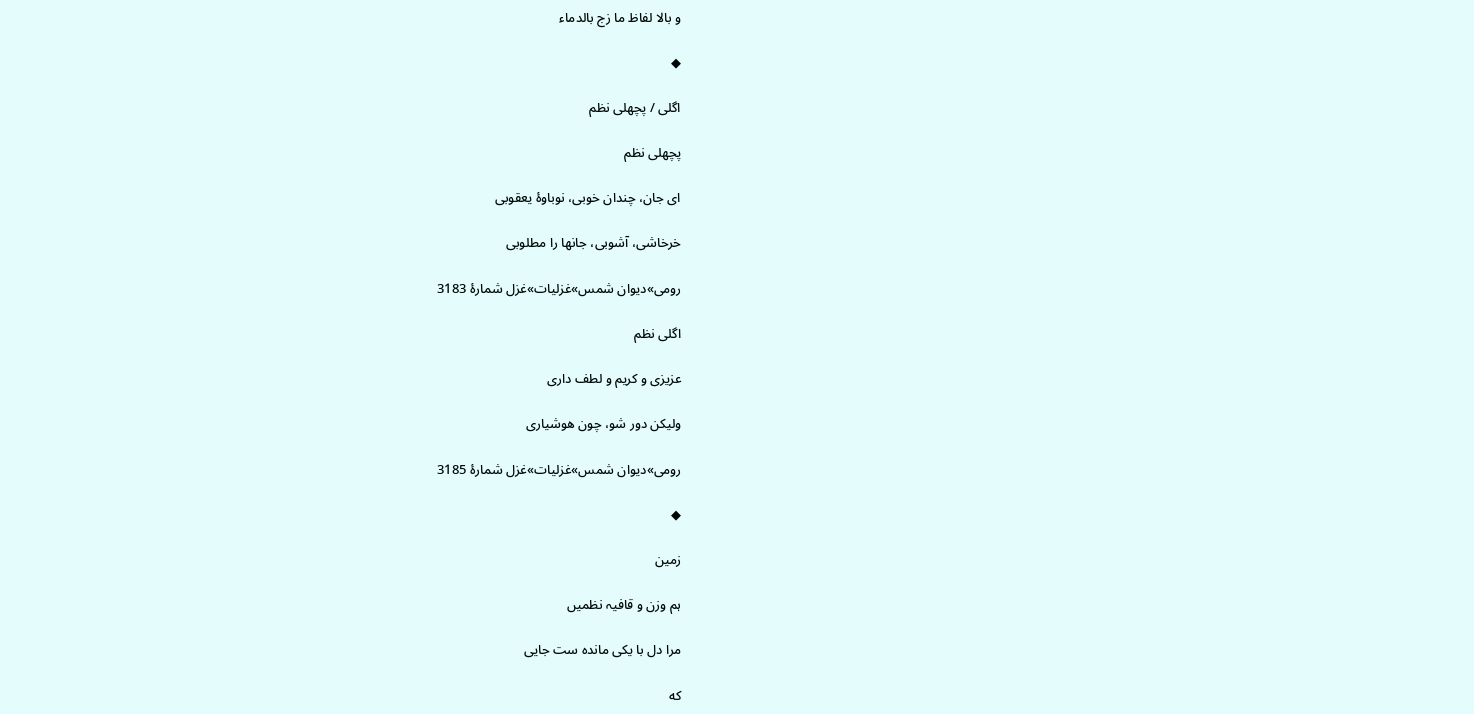و بالا لفاظ ما زج بالدماء

◆

اگلی / پچھلی نظم

پچھلی نظم

ای جان، چندان خوبی، نوباوهٔ یعقوبی

خرخاشی، آشوبی، جانها را مطلوبی

رومی»دیوان شمس»غزلیات»غزل شمارهٔ 3183

اگلی نظم

عزیزی و کریم و لطف داری

ولیکن دور شو، چون هوشیاری

رومی»دیوان شمس»غزلیات»غزل شمارهٔ 3185

◆

زمین

ہم وزن و قافیہ نظمیں

مرا دل با یکی مانده ست جایی

که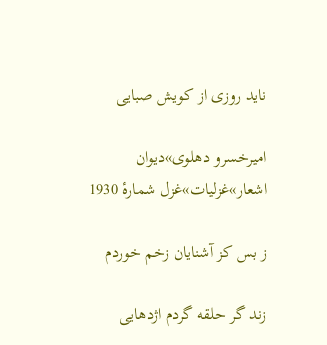ناید روزی از کویش صبایی

امیرخسرو دهلوی»دیوان اشعار»غزلیات»غزل شمارهٔ 1930

ز بس کز آشنایان زخم خوردم

زند گر حلقه گردم اژدهایی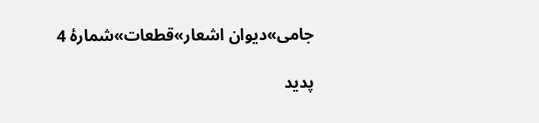جامی»دیوان اشعار»قطعات»شمارهٔ 4

پدید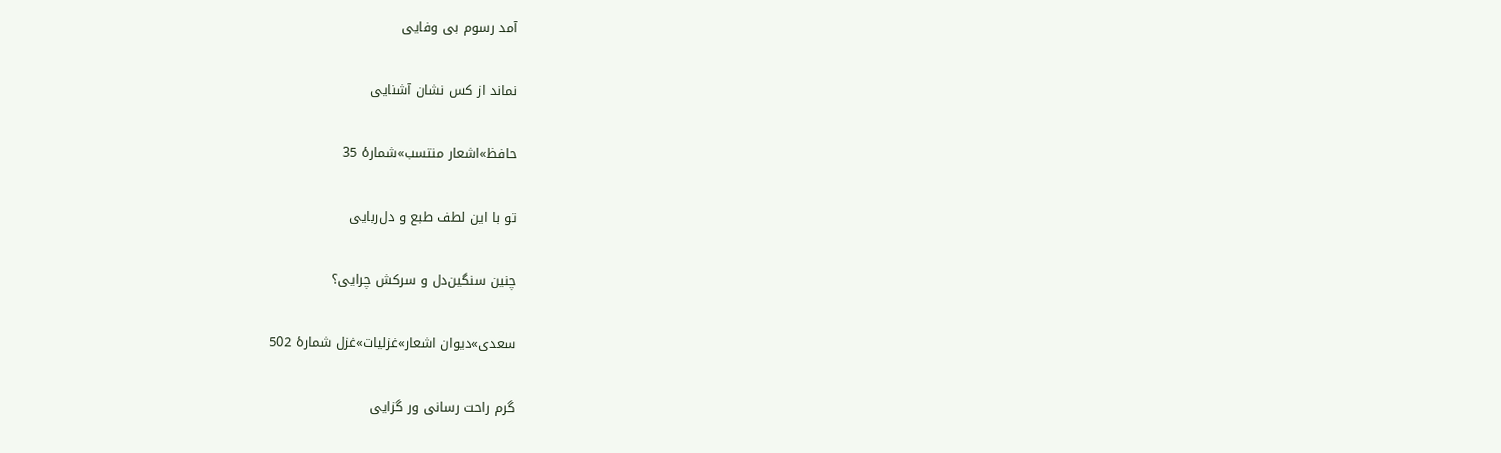آمد رسوم بی وفایی

نماند از کس نشان آشنایی

حافظ»اشعار منتسب»شمارهٔ 35

تو با این لطف طبع و دل‌ربایی

چنین سنگین‌دل و سرکش چرایی؟

سعدی»دیوان اشعار»غزلیات»غزل شمارهٔ 502

گرم راحت رسانی ور گزایی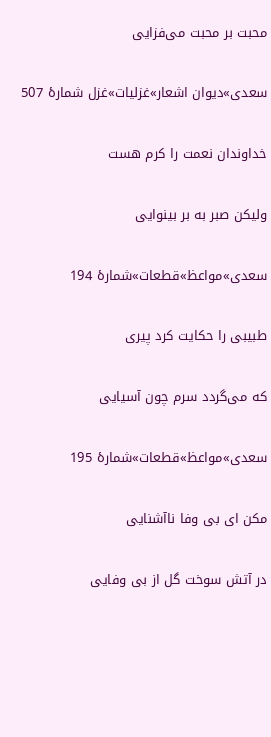محبت بر محبت می‌فزایی

سعدی»دیوان اشعار»غزلیات»غزل شمارهٔ 507

خداوندان نعمت را کرم هست

ولیکن صبر به بر بینوایی

سعدی»مواعظ»قطعات»شمارهٔ 194

طبیبی را حکایت کرد پیری

که می‌گردد سرم چون آسیایی

سعدی»مواعظ»قطعات»شمارهٔ 195

مکن ای بی وفا ناآشنایی

در آتش سوخت گل از بی وفایی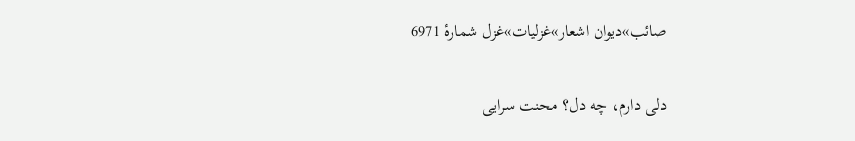صائب»دیوان اشعار»غزلیات»غزل شمارهٔ 6971

دلی دارم، چه دل؟ محنت سرایی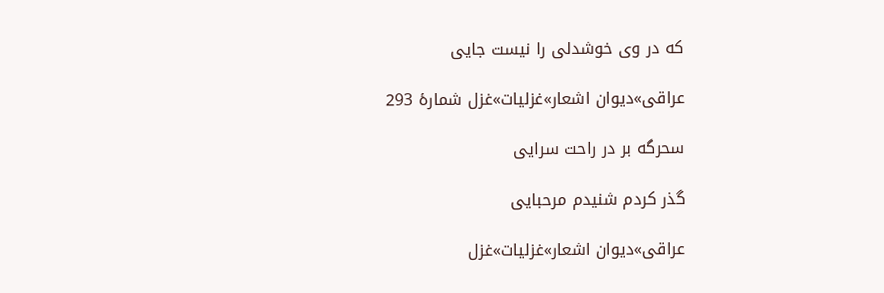که در وی خوشدلی را نیست جایی

عراقی»دیوان اشعار»غزلیات»غزل شمارهٔ 293

سحرگه بر در راحت سرایی

گذر کردم شنیدم مرحبایی

عراقی»دیوان اشعار»غزلیات»غزل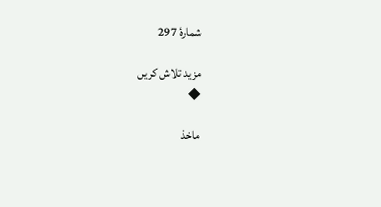شمارهٔ 297

مزید تلاش کریں
◆

ماخذ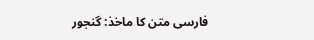فارسی متن کا ماخذ: گنجور